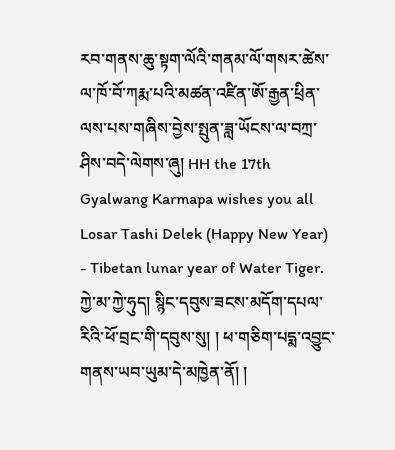རབ་གནས་ཆུ་སྟག་ལོའི་གནམ་ལོ་གསར་ཚེས་ལ་ཁོ་བོ་ཀརྨ་པའི་མཚན་འཛིན་ཨོ་རྒྱན་ཕྲིན་ལས་པས་གཞིས་བྱེས་སྤུན་ཟླ་ཡོངས་ལ་བཀྲ་ཤིས་བདེ་ལེགས་ཞུ། HH the 17th Gyalwang Karmapa wishes you all Losar Tashi Delek (Happy New Year) - Tibetan lunar year of Water Tiger.
ཀྱེ་མ་ཀྱེ་ཧུད། སྙིང་དབུས་ཟངས་མདོག་དཔལ་རིའི་ཕོ་བྲང་གི་དབུས་སུ། ། ཕ་གཅིག་པདྨ་འབྱུང་གནས་ཡབ་ཡུམ་དེ་མཁྱེན་ནོ། །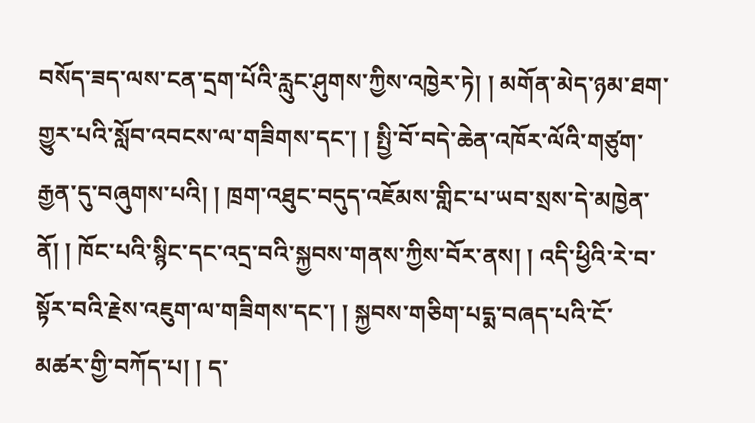བསོད་ཟད་ལས་ངན་དྲག་པོའི་རླུང་ཤུགས་ཀྱིས་འཁྱེར་ཏེ། ། མགོན་མེད་ཉམ་ཐག་གྱུར་པའི་སློབ་འབངས་ལ་གཟིགས་དང་། ། སྤྱི་བོ་བདེ་ཆེན་འཁོར་ལོའི་གཙུག་རྒྱན་དུ་བཞུགས་པའི། ། ཁྲག་འཐུང་བདུད་འཇོམས་གླིང་པ་ཡབ་སྲས་དེ་མཁྱེན་ནོ། ། ཁོང་པའི་སྙིང་དང་འདྲ་བའི་སྐྱབས་གནས་ཀྱིས་བོར་ནས། ། འདི་ཕྱིའི་རེ་བ་སྟོར་བའི་རྗེས་འཇུག་ལ་གཟིགས་དང་། ། སྐྱབས་གཅིག་པདྨ་བཞད་པའི་ངོ་མཚར་གྱི་བཀོད་པ། ། ད་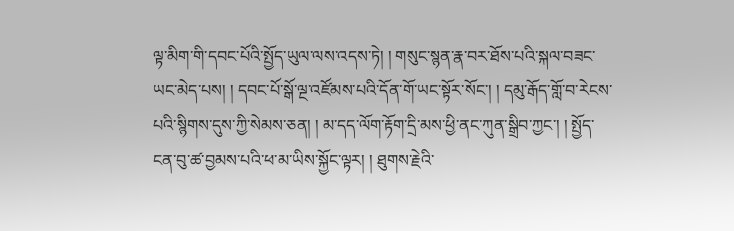ལྟ་མིག་གི་དབང་པོའི་སྤྱོད་ཡུལ་ལས་འདས་ཏེ། ། གསུང་སྙན་རྣ་བར་ཐོས་པའི་སྐལ་བཟང་ཡང་མེད་པས། ། དབང་པོ་སྒོ་ལྔ་འཛོམས་པའི་དོན་གོ་ཡང་སྟོར་སོང་། ། དམུ་རྒོད་གློ་བ་རེངས་པའི་སྙིགས་དུས་ཀྱི་སེམས་ཅན། ། མ་དད་ལོག་རྟོག་དྲི་མས་ཕྱི་ནང་ཀུན་སྒྲིབ་ཀྱང་། ། སྤྱོད་ངན་བུ་ཚ་བྱམས་པའི་ཕ་མ་ཡིས་སྐྱོང་ལྟར། ། ཐུགས་རྗེའི་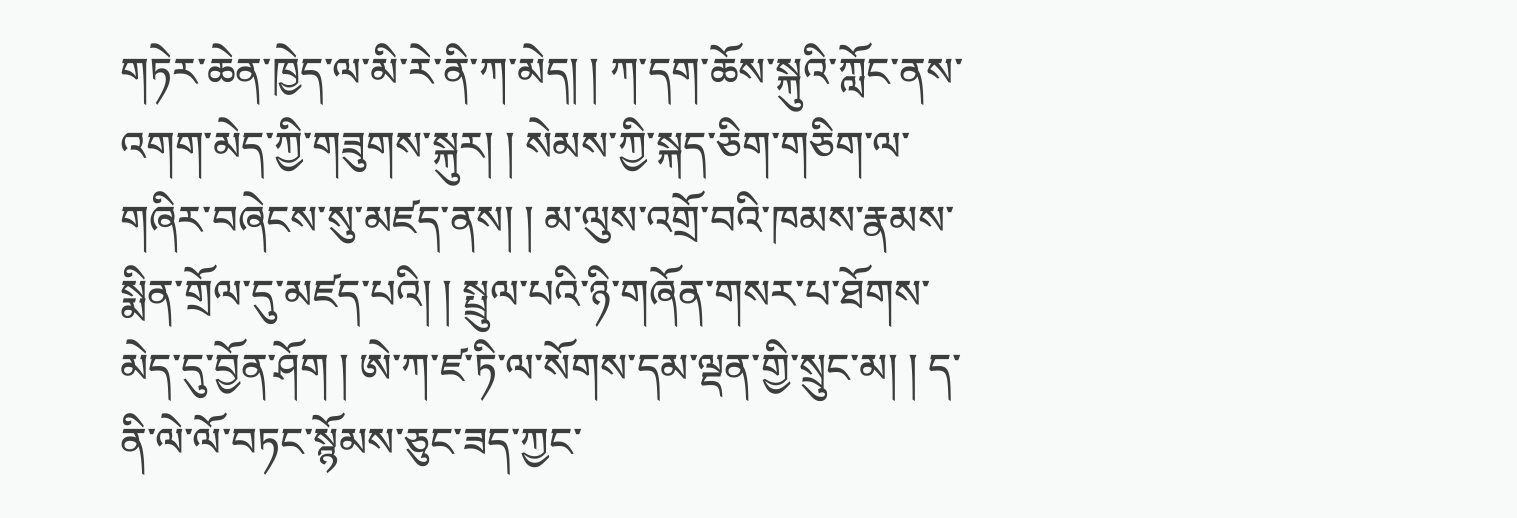གཏེར་ཆེན་ཁྱེད་ལ་མི་རེ་ནི་ཀ་མེད། ། ཀ་དག་ཆོས་སྐུའི་ཀློང་ནས་འགག་མེད་ཀྱི་གཟུགས་སྐུར། ། སེམས་ཀྱི་སྐད་ཅིག་གཅིག་ལ་གཞིར་བཞེངས་སུ་མཛད་ནས། ། མ་ལུས་འགྲོ་བའི་ཁམས་རྣམས་སྨིན་གྲོལ་དུ་མཛད་པའི། ། སྤྲུལ་པའི་ཉི་གཞོན་གསར་པ་ཐོགས་མེད་དུ་བྱོན་ཤོག ། ཨེ་ཀ་ཛ་ཏི་ལ་སོགས་དམ་ལྡན་གྱི་སྲུང་མ། ། ད་ནི་ལེ་ལོ་བཏང་སྙོམས་ཅུང་ཟད་ཀྱང་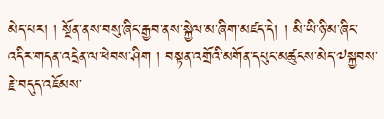མེད་པར། ། སྔོན་ནས་བསུ་ཞིང་རྒྱབ་ནས་སྐྱེལ་མ་ཞིག་མཛད་དེ། ། མི་ཡི་ཉི་མ་ཞིང་འདིར་གདན་འདྲེན་ལ་ཕེབས་ཤིག ། བསྟན་འགྲོའི་མགོན་དཔུང་མཚུངས་མེད་༧སྐྱབས་རྗེ་བདུད་འཇོམས་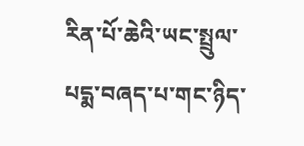རིན་པོ་ཆེའི་ཡང་སྤྲུལ་པདྨ་བཞད་པ་གང་ཉིད་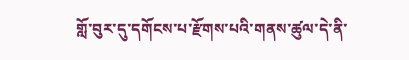གློ་བུར་དུ་དགོངས་པ་རྫོགས་པའི་གནས་ཚུལ་དེ་ནི་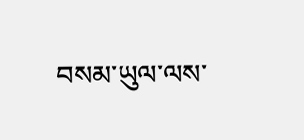བསམ་ཡུལ་ལས་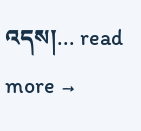འདས།... read more →